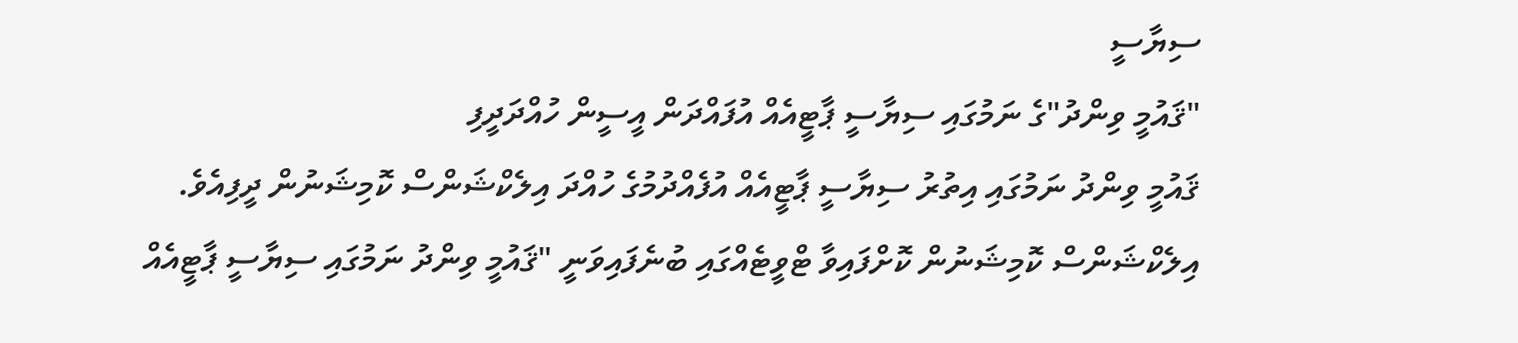ސިޔާސީ
"ޤައުމީ ވިންދު"ގެ ނަމުގައި ސިޔާސީ ޕާޓީއެއް އުފައްދަން އީސީން ހުއްދަދީފި
ޤައުމީ ވިންދު ނަމުގައި އިތުރު ސިޔާސީ ޕާޓީއެއް އުފެއްދުމުގެ ހުއްދަ އިލެކްޝަންސް ކޮމިޝަނުން ދީފިއެވެ.
އިލެކްޝަންސް ކޮމިޝަނުން ކޮށްފައިވާ ޓްވީޓެއްގައި ބުނެފައިވަނީ "ޤައުމީ ވިންދު ނަމުގައި ސިޔާސީ ޕާޓީއެއް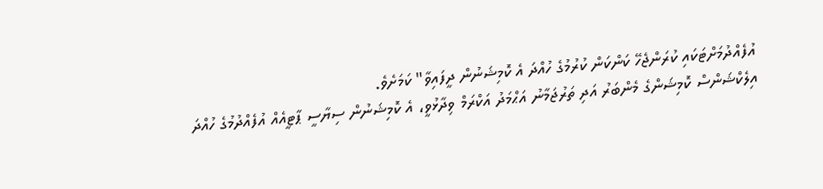އުފެއްދުމަށްޓަކައި ކުރަންޖެހޭ ކަންކަން ކުރުމުގެ ހުއްދަ އެ ކޮމިޝަނުން ދީފައިވާ" ކަމަށެވެ.
އިލެކްޝަންސް ކޮމިޝަންގެ މެންބަރު އަދި ތަރުޖަމާނު އަޙްމަދު އަކްރަމް ވިދާޅުވީ، އެ ކޮމިޝަނުން ސިޔާސީ ޕާޓީއެއް އުފެއްދުމުގެ ހުއްދަ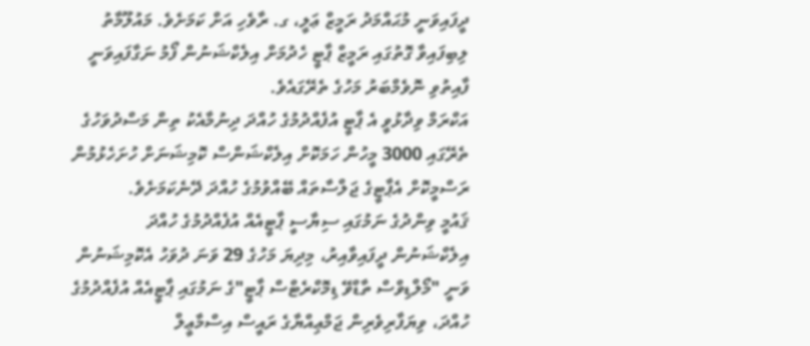ދީފައިވަނީ މުޙައްމަދު ރަމީޒް ޢަލީ، ގ. ރާވެހި އަށް ކަމަށެވެ. މައުލޫމާތު ލިބިފައިވާ ގޮތުގައި ރަމީޒް ޕާޓީ ހެދުމަށް އިލެކްޝަނުން ފޯމު ނަގާފައިވަނީ ފާއިތުވި ނޮވެމްބަރު މަހުގެ ތެރޭގައެވެ.
އަކްރަމް ވިދާޅުވީ އެ ޕާޓީ އުފެއްދުމުގެ ހުއްދަ ދިނުމާއެކު ތިން މަސްދުވަހުގެ ތެރޭގައި 3000 މީހުން ހަމަކޮށް އިލެކްޝަންސް ކޮމިޝަނަށް ހުށަހެޅުމުން ރަސްމީކޮށް އެޕާޓީގެ ޖަލްސާތައް ބޭއްވުމުގެ ހުއްދަ ދޭނެކަމަށެވެ.
ޤައުމީ ވިންދުގެ ނަމުގައި ސިޔާސީ ޕާޓީއެއް އުފެއްދުމުގެ ހުއްދަ އިލެކްޝަނުން ދީފައިވާއިރު، މިދިޔަ މަހުގެ 29 ވަނަ ދުވަހު އެކޮމިޝަނުން ވަނީ "މޯލްޑިވްސް ތާޑްވޭ ޑިމޮކްރެޓްސް ޕާޓީ"ގެ ނަމުގައި ޕާޓީއެއް އުފެއްދުމުގެ ހުއްދަ، ވިޔަފާރިވެރިން ޖަމްޢިއްޔާގެ ރައީސް އިސްމާޢީލް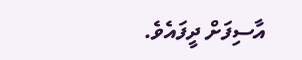އާސިފަށް ދީފައެވެ.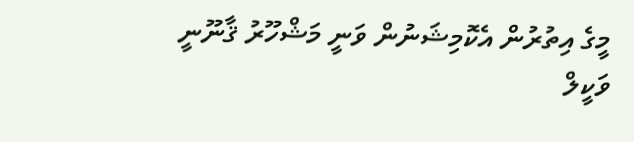މީގެ އިތުރުން އެކޮމިޝަނުން ވަނީ މަޝްހޫރު ޤާނޫނީ ވަކީލް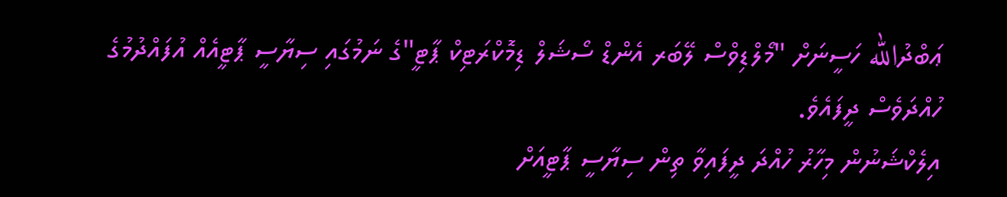ޢަބްދުالله ހަސީނަށް "މޯލްޑިވްސް ލޭބަރ އެންޑް ސޯޝަލް ޑިމޮކްރަޓިކް ޕާޓީ"ގެ ނަމުގައި ސިޔާސީ ޕާޓީއެއް އުފައްދުމުގެ ހުއްދަވެސް ދީފައެވެ.
އިލެކްޝަނުން މިހާރު ހުއްދަ ދީފައިވާ ތިން ސިޔާސީ ޕާޓީއަށް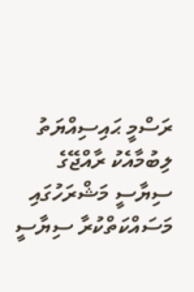ރަސްމީ ޙައިސިއްޔަތު ލިބުމާއެކު ރާއްޖޭގެ ސިޔާސީ މަޝްރަހުގައި މަސައްކަތްކުރާ ސިޔާސީ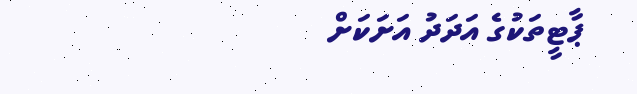ޕާޓީތަކުގެ އަދަދު އަށަކަށް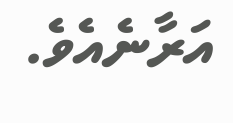އަރާނެއެވެ.